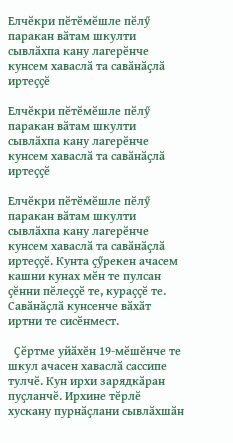Елчӗкри пӗтӗмӗшле пӗлӳ паракан вӑтам шкулти сывлӑхпа кану лагерӗнче кунсем хаваслӑ та савӑнӑҫлӑ иртеҫҫӗ

Елчӗкри пӗтӗмӗшле пӗлӳ паракан вӑтам шкулти сывлӑхпа кану лагерӗнче кунсем хаваслӑ та савӑнӑҫлӑ иртеҫҫӗ

Елчӗкри пӗтӗмӗшле пӗлӳ паракан вӑтам шкулти сывлӑхпа кану лагерӗнче кунсем хаваслӑ та савӑнӑҫлӑ иртеҫҫӗ. Кунта ҫӳрекен ачасем кашни кунах мӗн те пулсан ҫӗнни пӗлеҫҫӗ те, кураҫҫӗ те. Савӑнӑҫлӑ кунсенче вӑхӑт иртни те сисӗнмест.

  Ҫӗртме уйӑхӗн 19-мӗшӗнче те шкул ачасен хаваслӑ сассипе тулчӗ. Кун ирхи зарядкӑран пуҫланчӗ. Ирхине тӗрлӗ хускану пурнӑҫлани сывлӑхшӑн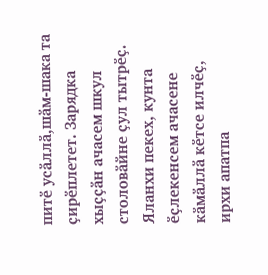питӗ усӑллӑ,шӑм-шака та ҫирӗплетет. Зарядка хыҫҫӑн ачасем шкул столовӑйне ҫул тытрӗҫ. Яланхи пекех, кунта ӗҫлекенсем ачасене кӑмӑллӑ кӗтсе илчӗҫ, ирхи апатпа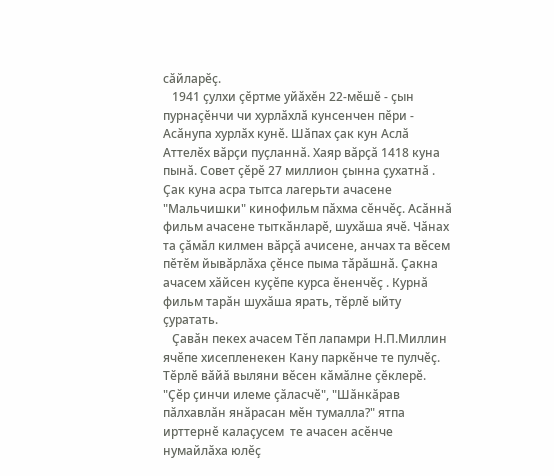сӑйларӗҫ.
   1941 ҫулхи ҫӗртме уйӑхӗн 22-мӗшӗ - ҫын пурнаҫӗнчи чи хурлӑхлӑ кунсенчен пӗри - Асӑнупа хурлӑх кунӗ. Шӑпах ҫак кун Аслӑ Аттелӗх вӑрҫи пуҫланнӑ. Хаяр вӑрҫӑ 1418 куна пынӑ. Совет ҫӗрӗ 27 миллион ҫынна ҫухатнӑ . Ҫак куна асра тытса лагерьти ачасене  "Мальчишки" кинофильм пӑхма сӗнчӗҫ. Асӑннӑ фильм ачасене тыткӑнларӗ, шухӑша ячӗ. Чӑнах та ҫӑмӑл килмен вӑрҫӑ ачисене, анчах та вӗсем пӗтӗм йывӑрлӑха ҫӗнсе пыма тӑрӑшнӑ. Ҫакна ачасем хӑйсен куҫӗпе курса ӗненчӗҫ . Курнӑ фильм тарӑн шухӑша ярать, тӗрлӗ ыйту ҫуратать.
   Ҫавӑн пекех ачасем Тӗп лапамри Н.П.Миллин ячӗпе хисепленекен Кану паркӗнче те пулчӗҫ. Тӗрлӗ вӑйӑ выляни вӗсен кӑмӑлне ҫӗклерӗ. "Ҫӗр ҫинчи илеме ҫӑласчӗ", "Шӑнкӑрав пӑлхавлӑн янӑрасан мӗн тумалла?" ятпа ирттернӗ калаҫусем  те ачасен асӗнче нумайлӑха юлӗҫ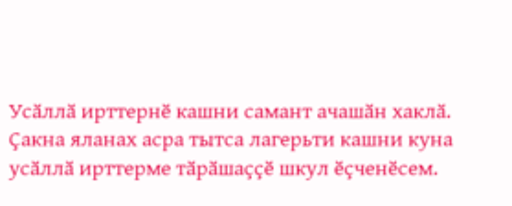Усӑллӑ ирттернӗ кашни самант ачашӑн хаклӑ. Ҫакна яланах асра тытса лагерьти кашни куна усӑллӑ ирттерме тӑрӑшаҫҫӗ шкул ӗҫченӗсем.